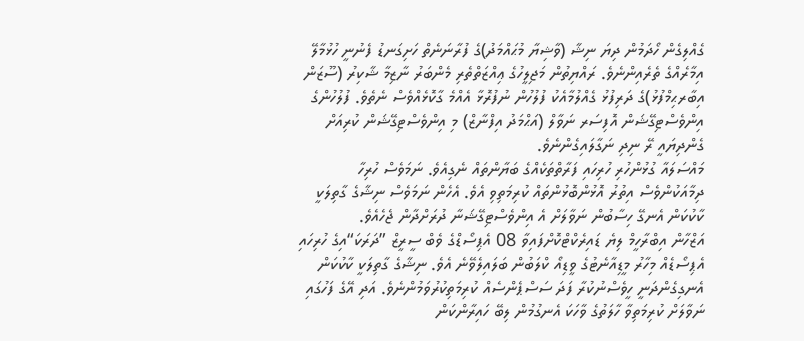ގެއްލިގެން ހޯދަމުން ދިޔަ ނިޝާ (ވާޝިޔާ މުޙައްމަދު)ގެ ފުރާނަނެތް ހަށިގަނޑު ފެނުނީ ހުޅުމާލޭ އިމާރެއްގެ ތެރެއިންނެވެ. ރައްޔިތުން މަޖިލީހުގެ ޢިއްޒަތްތެރި މެންބަރު ނާޒިމާ ޝާކިރު (ސޫޒަން އިބާރޙިމްފުޅު)ގެ ދަރިފުޅު ގެއްލުމާއެކު ފުލުހުން ނުފުރޮޅާ އެއްމެ ގާކޮޅެއްވެސް ނެތެވެ. ފުލުހުންގެ އިންވެސްޓިގޭޝަން އޮފިސަރ ނަވާލް (އަޙްމަދު އިފްނާޒް) މި އިންވެސްޓިގޭޝަން ކުރިއަށް ގެންދިޔައީ ރޭ ނިދި ނަގާލައިގެންނެވެ.
މައްސަލައާ ގުޅުންހުރި ހުރިހައި ފަރާތްތަކެއްގެ ބަޔާންތައް ނެގިއެވެ. ނަމަވެސް ހުރިހާ ދިމާއަކުންވެސް އިތުރު އޮޅުންބޮޅުންތައް ކުރިމަތިވި އެވެ. އެހެން ނަމަވެސް ނިޝާގެ ގާތިލަކީ ކާކުކަން އެނގޭ ހިސާބުން ނަވާލަށް އެ އިންވެސްޓިގޭޝަނާ ދުރަށްދާން ޖެހެއެވެ.
އަޒްހާން އިބްރާހީމް ލިޔެ ޑައިރެކްޓްކޮށްފައިވާ 08 އެޕިސޯޑްގެ ވެބް ސީރީޒް ”ދަރަކަ“އިގެ ހުރިހައި އެޕިސޯޑެއް މިހާރު މީޑިއާނެޓުގެ ވީޑިއޯ ކްލަބުން ބަލައިލެވޭނެ އެވެ. ނިޝާގެ ގާތިލަކީ ކާކުކަން އެނގިގެންދަނީ ހީވެސްނުކުރާ ފަދަ ސަސްޕެންސެއް ކުރިމަތިކުރުވަމުންނެވެ. އަދި އޭގެ ފަހުގައި ނަވާލަށް ކުރިމަތިވާ ހާލަތުގެ ވާހަކަ އެނގުމުން ލިބޭ ހައިރާންކަން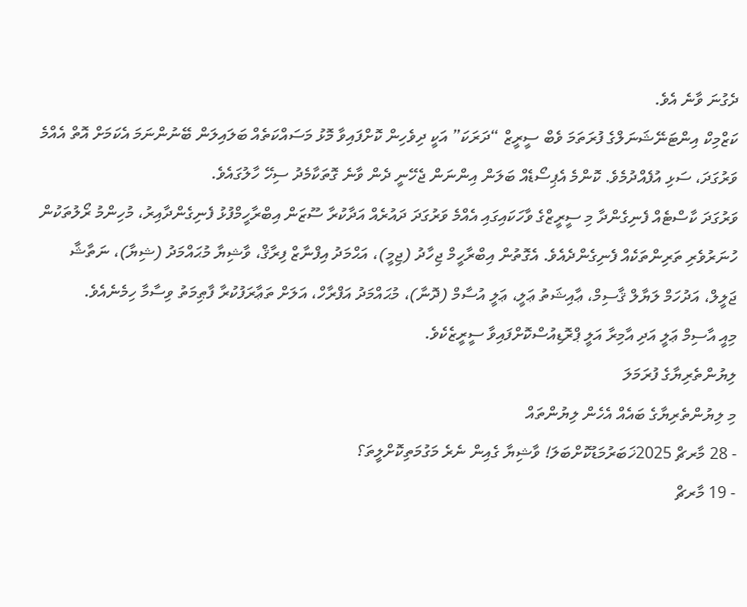ދެގުނަ ވާނެ އެވެ.
ކަޒްމިކް އިންޓަނޭޝަނަލްގެ ފުރަތަމަ ވެބް ސީރީޒް “ދަރަކަ” އަކީ ދިވެހިން ކޮށްފައިވާ މޮޅު މަސައްކަތެއް ބަލައިލަން ބޭނުންނަމަ އެކަމަށް އޮތް އެއްމެ ވަރުގަދަ، ސަޅި އުފެއްދުމެވެ. ކޮންމެ އެޕިސޯޑެއް ބަލަން އިންނަން ޖެހޭނީ ދެން ވާނެ ގޮތަކާމެދު ސިހޭ ހާލުގައެވެ.
ވަރުގަދަ ކާސްޓެއް ފެނިގެންދާ މި ސީރީޒްގެ ވާހަކައިގައި އެއްމެ ވަރުގަދަ ދައުރެއް އަދާކުރާ ސޫޒަން އިބްރާހީމްފުޅު ފެނިގެންދާއިރު، މުހިންމު ރޯލުތަކުން ހުނަރުވެރި ތަރިންތަކެއް ފެނިގެންދެއެވެ. އެގޮތުން އިބްރާހީމް ޖިހާދު (ޖިމީ)، އަޙްމަދު އިފްނާޒް ފިރާޤް، ވާޝިޔާ މުޙައްމަދު (ޝިޔާ)، ނަތާޝާ ޖަލީލް، އަދުހަމް ލަޔާލް ޤާސިމް، ޢާއިޝަތު ޢަލީ، ޢަލީ އުސާމް (ދޮނާ)، މުޙައްމަދު އަފްރާހް، އަލަށް ތަޢާރަފުކުރާ ފާޠިމަތު ވިސާމާ ހިމެނެއެވެ.
މިއީ އާސިމް ޢަލީ އަދި އާމިރާ އަލީ ޕްރޮޑިއުސްކޮށްފައިވާ ސީރީޒެކެވެ.
ލިޔުންތެރިޔާގެ ފުރަމަލަ
މި ލިޔުންތެރިޔާގެ ބައެއް އެހެން ލިޔުންތައް
- 28 މާރޗް 2025ޚަބަރުމަޑުކޮށްބަލަ! ވާޝިޔާ ގެއިން ނެރެ މަގުމަތިކޮށްލީތަ؟
- 19 މާރޗް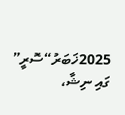2025ޚަބަރު“ސޮރީ” ގައި ނިޝާ،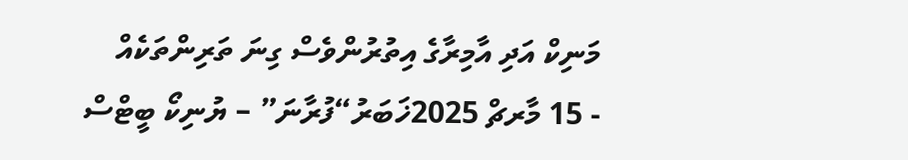މަނިކް އަދި އާމިރާގެ އިތުރުންވެސް ގިނަ ތަރިންތަކެއް
- 15 މާރޗް 2025ޚަބަރު“ފުރާނަ” – ޔުނިކޯ ބީޓްސް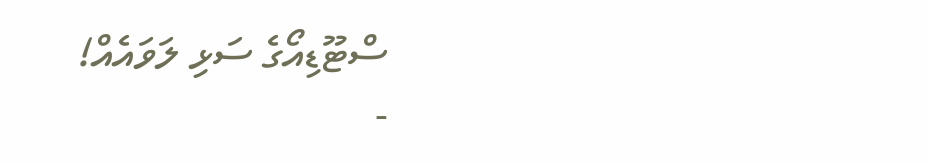ސްޓޫޑިއޯގެ ސަޅި ލަވައެއް!
-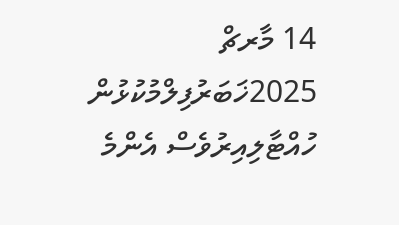14 މާރޗް 2025ޚަބަރުފިލްމުކުޅުން ހުއްޓާލިއިރުވެސް އެންމެ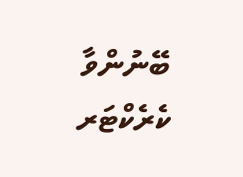ބޭނުންވާ ކެރެކްޓަރ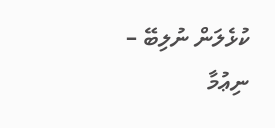ކުޅެލަން ނުލިބޭ – ނިޢުމާ